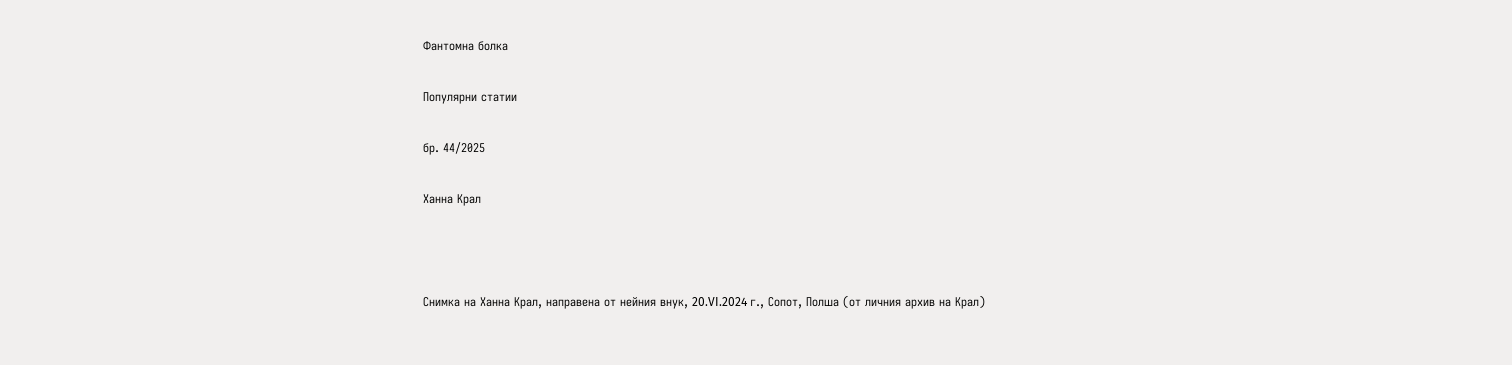Фантомна болка

Популярни статии

бр. 44/2025

Ханна Крал



Снимка на Ханна Крал, направена от нейния внук, 20.VI.2024 г., Сопот, Полша (от личния архив на Крал)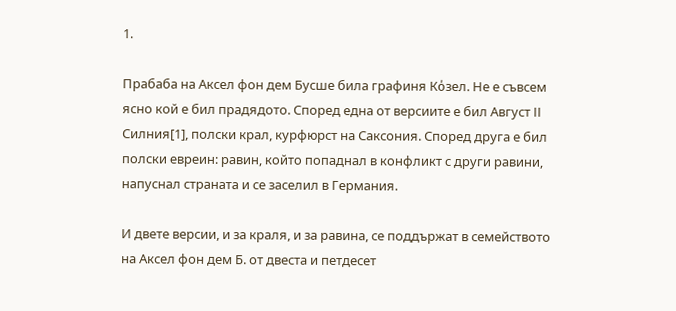1.

Прабаба на Аксел фон дем Бусше била графиня Кόзел. Не е съвсем ясно кой е бил прадядото. Според една от версиите е бил Август ІІ Силния[1], полски крал, курфюрст на Саксония. Според друга е бил полски евреин: равин, който попаднал в конфликт с други равини, напуснал страната и се заселил в Германия.

И двете версии, и за краля, и за равина, се поддържат в семейството на Аксел фон дем Б. от двеста и петдесет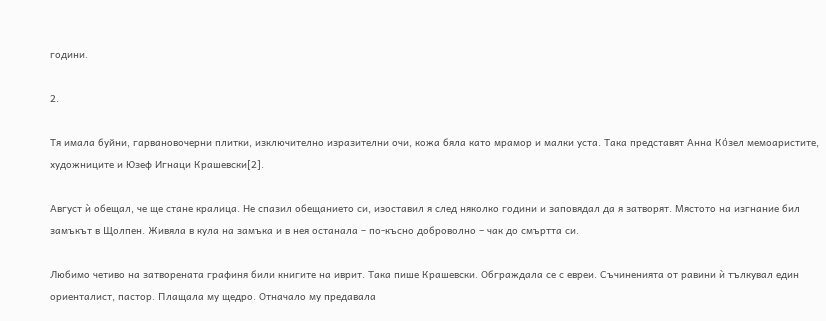години.

2.

Тя имала буйни, гарвановочерни плитки, изключително изразителни очи, кожа бяла като мрамор и малки уста. Така представят Анна Кόзел мемоаристите, художниците и Юзеф Игнаци Крашевски[2].

Август ѝ обещал, че ще стане кралица. Не спазил обещанието си, изоставил я след няколко години и заповядал да я затворят. Мястото на изгнание бил замъкът в Щолпен. Живяла в кула на замъка и в нея останала – по-късно доброволно – чак до смъртта си.

Любимо четиво на затворената графиня били книгите на иврит. Така пише Крашевски. Обграждала се с евреи. Съчиненията от равини ѝ тълкувал един ориенталист, пастор. Плащала му щедро. Отначало му предавала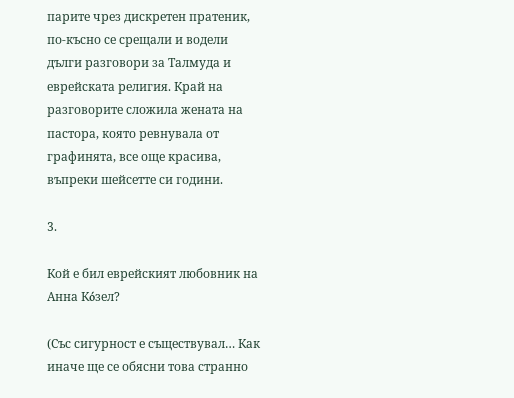парите чрез дискретен пратеник, по-късно се срещали и водели дълги разговори за Талмуда и еврейската религия. Край на разговорите сложила жената на пастора, която ревнувала от графинята, все още красива, въпреки шейсетте си години.

3.

Кой е бил еврейският любовник на Анна Кόзел?

(Със сигурност е съществувал… Как иначе ще се обясни това странно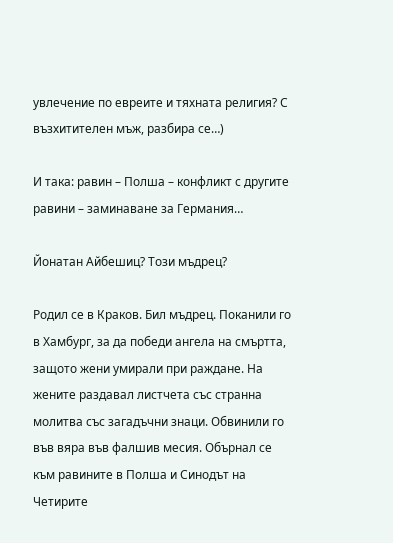увлечение по евреите и тяхната религия? С възхитителен мъж, разбира се…)

И така: равин – Полша – конфликт с другите равини – заминаване за Германия…

Йонатан Айбешиц? Този мъдрец?

Родил се в Краков. Бил мъдрец. Поканили го в Хамбург, за да победи ангела на смъртта, защото жени умирали при раждане. На жените раздавал листчета със странна молитва със загадъчни знаци. Обвинили го във вяра във фалшив месия. Обърнал се към равините в Полша и Синодът на Четирите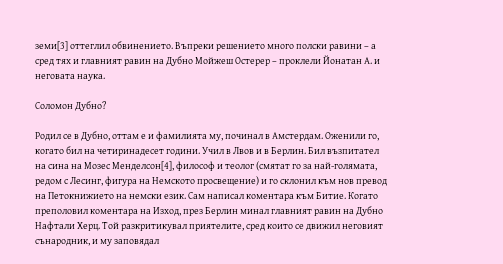земи[3] оттеглил обвинението. Въпреки решението много полски равини – а сред тях и главният равин на Дубно Мойжеш Остерер – проклели Йонатан А. и неговата наука.

Соломон Дубно?

Родил се в Дубно, оттам е и фамилията му, починал в Амстердам. Оженили го, когато бил на четиринадесет години. Учил в Лвов и в Берлин. Бил възпитател на сина на Мозес Менделсон[4], философ и теолог (смятат го за най-голямата, редом с Лесинг, фигура на Немското просвещение) и го склонил към нов превод на Петокнижието на немски език. Сам написал коментара към Битие. Когато преполовил коментара на Изход, през Берлин минал главният равин на Дубно Нафтали Херц. Той разкритикувал приятелите, сред които се движил неговият сънародник, и му заповядал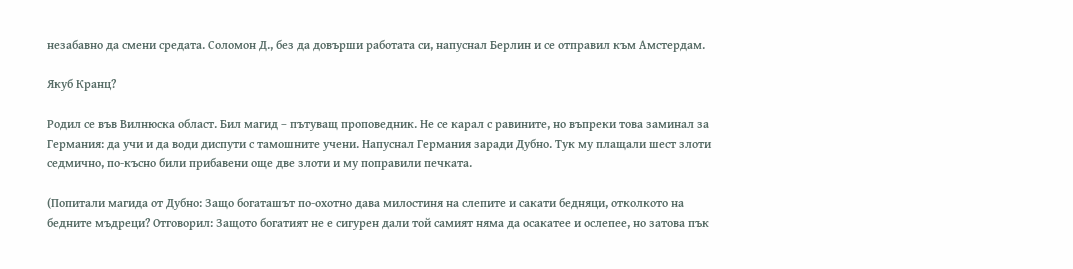незабавно да смени средата. Соломон Д., без да довърши работата си, напуснал Берлин и се отправил към Амстердам.

Якуб Кранц?

Родил се във Вилнюска област. Бил магид – пътуващ проповедник. Не се карал с равините, но въпреки това заминал за Германия: да учи и да води диспути с тамошните учени. Напуснал Германия заради Дубно. Тук му плащали шест злоти седмично, по-късно били прибавени още две злоти и му поправили печката.

(Попитали магида от Дубно: Защо богаташът по-охотно дава милостиня на слепите и сакати бедняци, отколкото на бедните мъдреци? Отговорил: Защото богатият не е сигурен дали той самият няма да осакатее и ослепее, но затова пък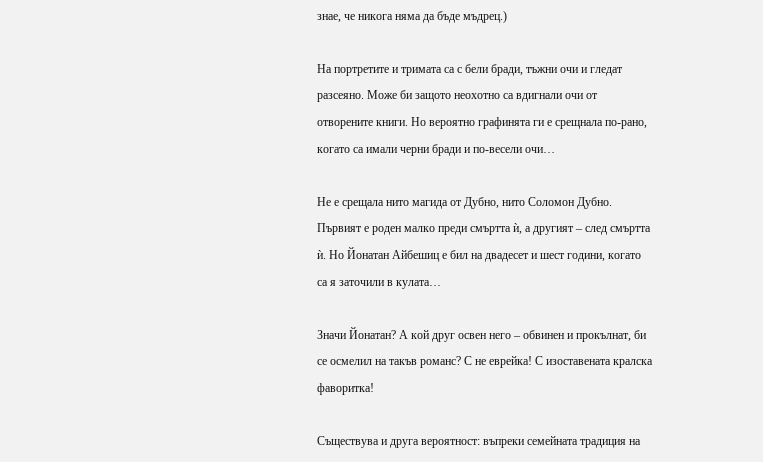знае, че никога няма да бъде мъдрец.)

На портретите и тримата са с бели бради, тъжни очи и гледат разсеяно. Може би защото неохотно са вдигнали очи от отворените книги. Но вероятно графинята ги е срещнала по-рано, когато са имали черни бради и по-весели очи…

Не е срещала нито магида от Дубно, нито Соломон Дубно. Първият е роден малко преди смъртта ѝ, а другият – след смъртта ѝ. Но Йонатан Айбешиц е бил на двадесет и шест години, когато са я заточили в кулата…

Значи Йонатан? А кой друг освен него – обвинен и прокълнат, би се осмелил на такъв романс? С не еврейка! С изоставената кралска фаворитка!

Съществува и друга вероятност: въпреки семейната традиция на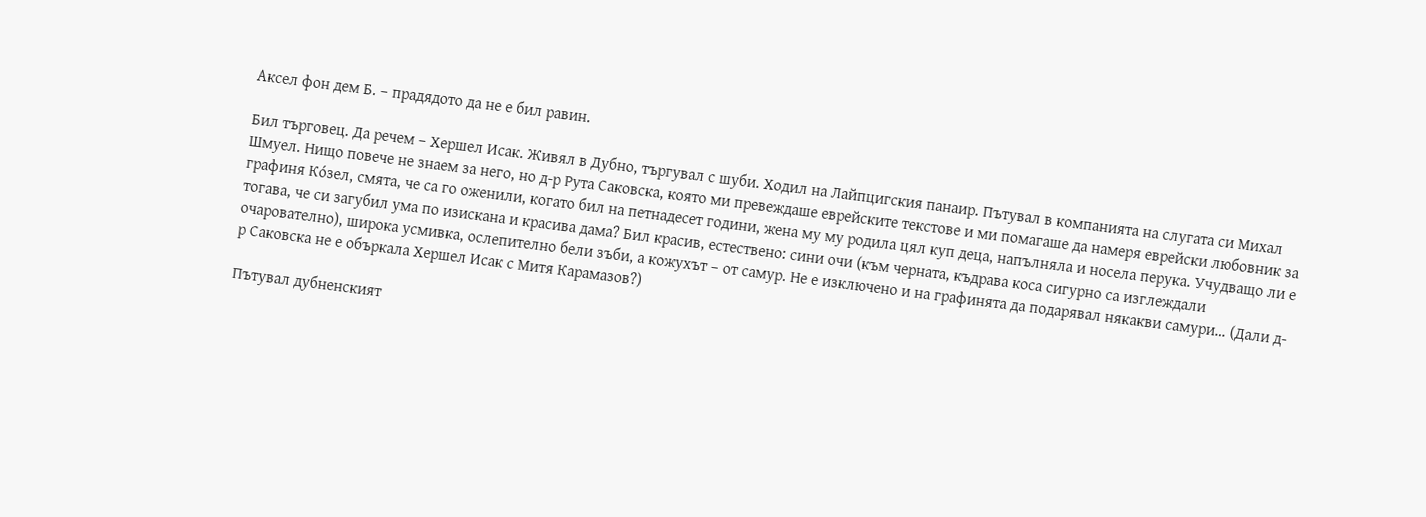Аксел фон дем Б. – прадядото да не е бил равин.

Бил търговец. Да речем – Хершел Исак. Живял в Дубно, търгувал с шуби. Ходил на Лайпцигския панаир. Пътувал в компанията на слугата си Михал Шмуел. Нищо повече не знаем за него, но д-р Рута Саковска, която ми превеждаше еврейските текстове и ми помагаше да намеря еврейски любовник за графиня Кόзел, смята, че са го оженили, когато бил на петнадесет години, жена му му родила цял куп деца, напълняла и носела перука. Учудващо ли е тогава, че си загубил ума по изискана и красива дама? Бил красив, естествено: сини очи (към черната, къдрава коса сигурно са изглеждали очарователно), широка усмивка, ослепително бели зъби, а кожухът – от самур. Не е изключено и на графинята да подарявал някакви самури… (Дали д-р Саковска не е объркала Хершел Исак с Митя Карамазов?)

Пътувал дубненският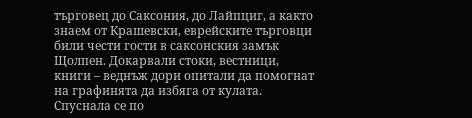търговец до Саксония, до Лайпциг, а както знаем от Крашевски, еврейските търговци били чести гости в саксонския замък Щолпен. Докарвали стоки, вестници, книги – веднъж дори опитали да помогнат на графинята да избяга от кулата. Спуснала се по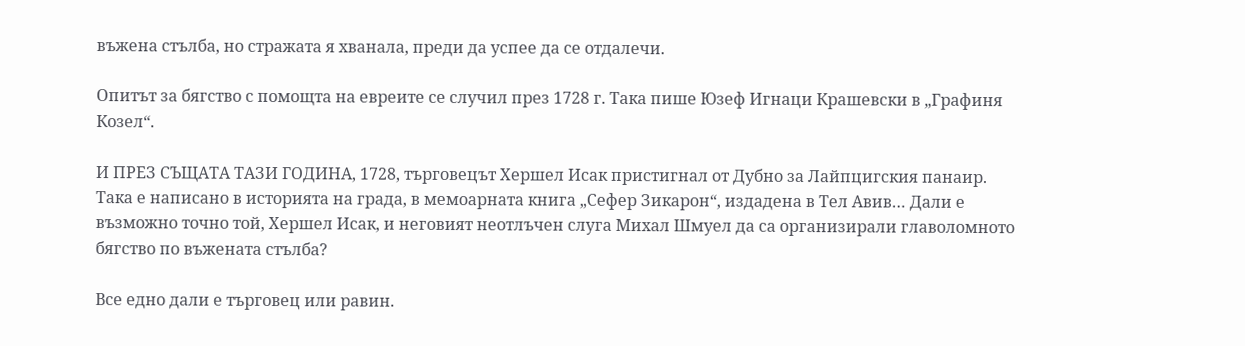въжена стълба, но стражата я хванала, преди да успее да се отдалечи.

Опитът за бягство с помощта на евреите се случил през 1728 г. Така пише Юзеф Игнаци Крашевски в „Графиня Козел“.

И ПРЕЗ СЪЩАТА ТАЗИ ГОДИНА, 1728, търговецът Хершел Исак пристигнал от Дубно за Лайпцигския панаир. Така е написано в историята на града, в мемоарната книга „Сефер Зикарон“, издадена в Тел Авив… Дали е възможно точно той, Хершел Исак, и неговият неотлъчен слуга Михал Шмуел да са организирали главоломното бягство по въжената стълба?

Все едно дали е търговец или равин.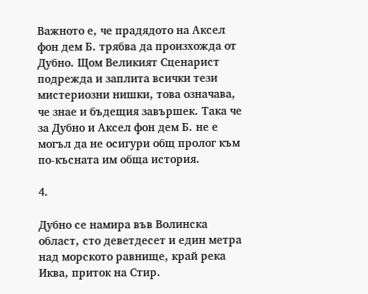Важното е, че прадядото на Аксел фон дем Б. трябва да произхожда от Дубно. Щом Великият Сценарист подрежда и заплита всички тези мистериозни нишки, това означава, че знае и бъдещия завършек. Така че за Дубно и Аксел фон дем Б. не е могъл да не осигури общ пролог към по-късната им обща история.

4.

Дубно се намира във Волинска област, сто деветдесет и един метра над морското равнище, край река Иква, приток на Стир.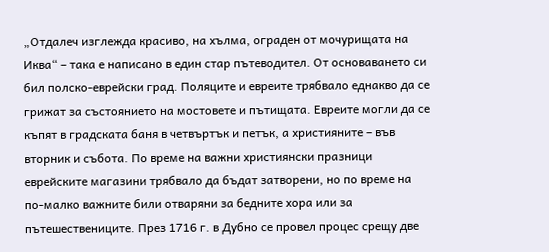„Отдалеч изглежда красиво, на хълма, ограден от мочурищата на Иква“ – така е написано в един стар пътеводител. От основаването си бил полско-еврейски град. Поляците и евреите трябвало еднакво да се грижат за състоянието на мостовете и пътищата. Евреите могли да се къпят в градската баня в четвъртък и петък, а християните – във вторник и събота. По време на важни християнски празници еврейските магазини трябвало да бъдат затворени, но по време на по-малко важните били отваряни за бедните хора или за пътешествениците. През 1716 г. в Дубно се провел процес срещу две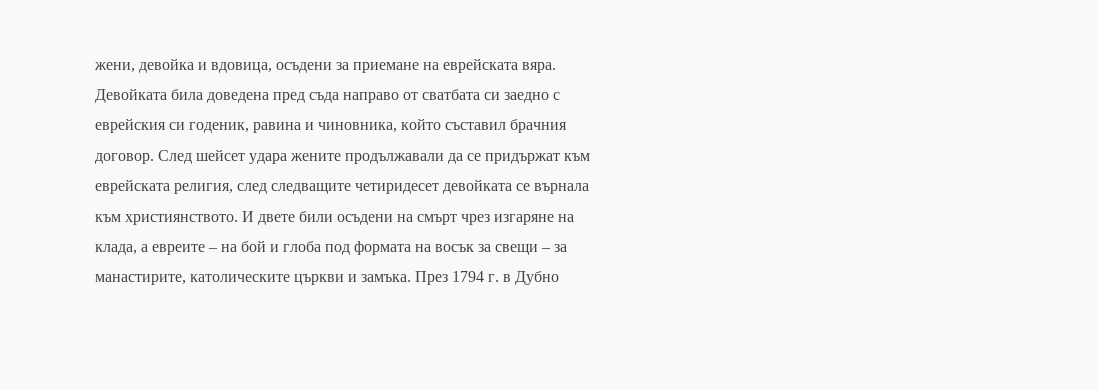жени, девойка и вдовица, осъдени за приемане на еврейската вяра. Девойката била доведена пред съда направо от сватбата си заедно с еврейския си годеник, равина и чиновника, който съставил брачния договор. След шейсет удара жените продължавали да се придържат към еврейската религия, след следващите четиридесет девойката се върнала към християнството. И двете били осъдени на смърт чрез изгаряне на клада, а евреите – на бой и глоба под формата на восък за свещи – за манастирите, католическите църкви и замъка. През 1794 г. в Дубно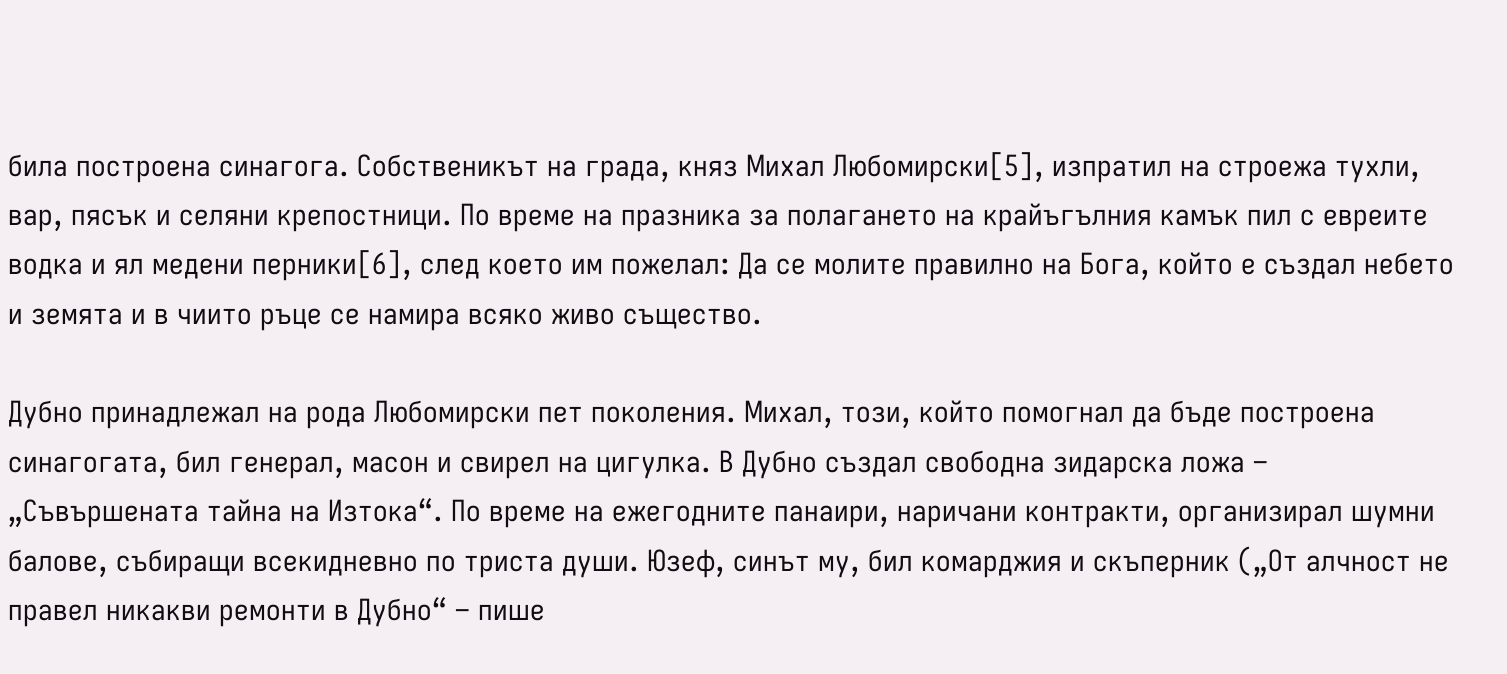била построена синагога. Собственикът на града, княз Михал Любомирски[5], изпратил на строежа тухли, вар, пясък и селяни крепостници. По време на празника за полагането на крайъгълния камък пил с евреите водка и ял медени перники[6], след което им пожелал: Да се молите правилно на Бога, който е създал небето и земята и в чиито ръце се намира всяко живо същество.

Дубно принадлежал на рода Любомирски пет поколения. Михал, този, който помогнал да бъде построена синагогата, бил генерал, масон и свирел на цигулка. В Дубно създал свободна зидарска ложа – „Съвършената тайна на Изтока“. По време на ежегодните панаири, наричани контракти, организирал шумни балове, събиращи всекидневно по триста души. Юзеф, синът му, бил комарджия и скъперник („От алчност не правел никакви ремонти в Дубно“ – пише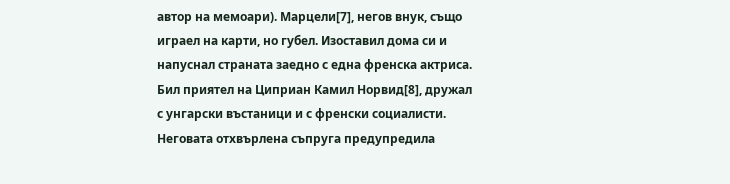автор на мемоари). Марцели[7], негов внук, също играел на карти, но губел. Изоставил дома си и напуснал страната заедно с една френска актриса. Бил приятел на Циприан Камил Норвид[8], дружал с унгарски въстаници и с френски социалисти. Неговата отхвърлена съпруга предупредила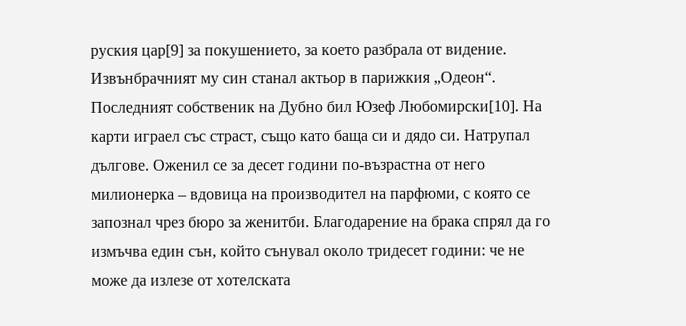руския цар[9] за покушението, за което разбрала от видение. Извънбрачният му син станал актьор в парижкия „Одеон“. Последният собственик на Дубно бил Юзеф Любомирски[10]. На карти играел със страст, също като баща си и дядо си. Натрупал дългове. Оженил се за десет години по-възрастна от него милионерка – вдовица на производител на парфюми, с която се запознал чрез бюро за женитби. Благодарение на брака спрял да го измъчва един сън, който сънувал около тридесет години: че не може да излезе от хотелската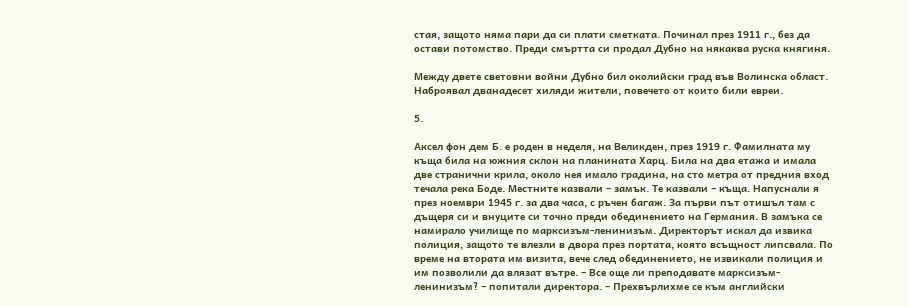стая, защото няма пари да си плати сметката. Починал през 1911 г., без да остави потомство. Преди смъртта си продал Дубно на някаква руска княгиня.

Между двете световни войни Дубно бил околийски град във Волинска област. Наброявал дванадесет хиляди жители, повечето от които били евреи.

5.

Аксел фон дем Б. е роден в неделя, на Великден, през 1919 г. Фамилната му къща била на южния склон на планината Харц. Била на два етажа и имала две странични крила, около нея имало градина, на сто метра от предния вход течала река Боде. Местните казвали – замък. Те казвали – къща. Напуснали я през ноември 1945 г. за два часа, с ръчен багаж. За първи път отишъл там с дъщеря си и внуците си точно преди обединението на Германия. В замъка се намирало училище по марксизъм-ленинизъм. Директорът искал да извика полиция, защото те влезли в двора през портата, която всъщност липсвала. По време на втората им визита, вече след обединението, не извикали полиция и им позволили да влязат вътре. – Все още ли преподавате марксизъм-ленинизъм? – попитали директора. – Прехвърлихме се към английски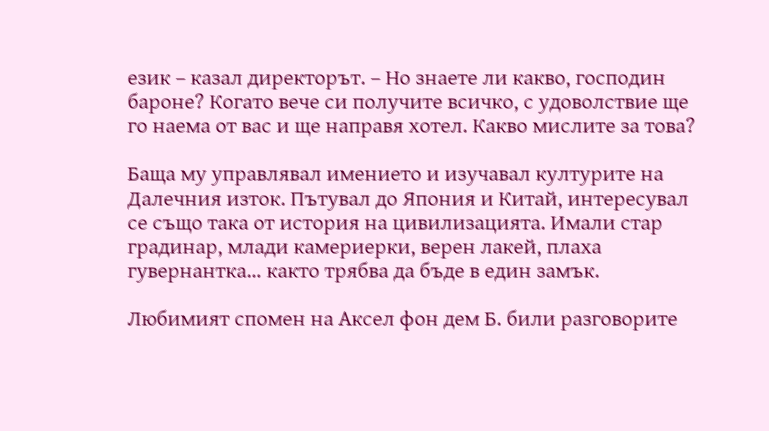език – казал директорът. – Но знаете ли какво, господин бароне? Когато вече си получите всичко, с удоволствие ще го наема от вас и ще направя хотел. Какво мислите за това?

Баща му управлявал имението и изучавал културите на Далечния изток. Пътувал до Япония и Китай, интересувал се също така от история на цивилизацията. Имали стар градинар, млади камериерки, верен лакей, плаха гувернантка… както трябва да бъде в един замък.

Любимият спомен на Аксел фон дем Б. били разговорите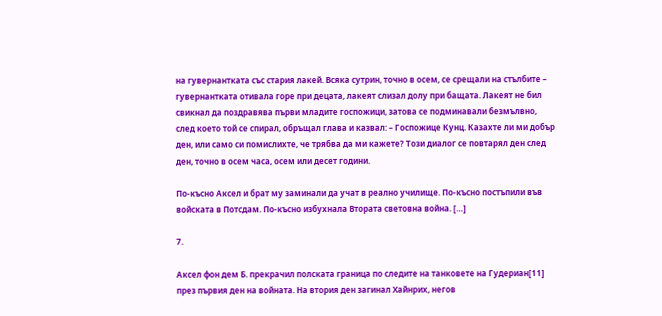на гувернантката със стария лакей. Всяка сутрин, точно в осем, се срещали на стълбите – гувернантката отивала горе при децата, лакеят слизал долу при бащата. Лакеят не бил свикнал да поздравява първи младите госпожици, затова се подминавали безмълвно, след което той се спирал, обръщал глава и казвал: – Госпожице Кунц. Казахте ли ми добър ден, или само си помислихте, че трябва да ми кажете? Този диалог се повтарял ден след ден, точно в осем часа, осем или десет години.

По-късно Аксел и брат му заминали да учат в реално училище. По-късно постъпили във войската в Потсдам. По-късно избухнала Втората световна война. […]

7.

Аксел фон дем Б. прекрачил полската граница по следите на танковете на Гудериан[11] през първия ден на войната. На втория ден загинал Хайнрих, негов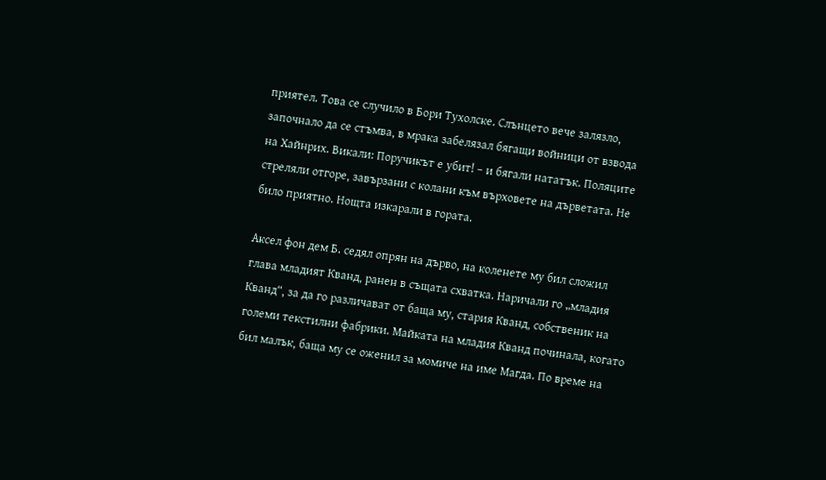приятел. Това се случило в Бори Тухолске. Слънцето вече залязло, започнало да се стъмва, в мрака забелязал бягащи войници от взвода на Хайнрих. Викали: Поручикът е убит! – и бягали нататък. Поляците стреляли отгоре, завързани с колани към върховете на дърветата. Не било приятно. Нощта изкарали в гората.

Аксел фон дем Б. седял опрян на дърво, на коленете му бил сложил глава младият Кванд, ранен в същата схватка. Наричали го „младия Кванд“, за да го различават от баща му, стария Кванд, собственик на големи текстилни фабрики. Майката на младия Кванд починала, когато бил малък, баща му се оженил за момиче на име Магда. По време на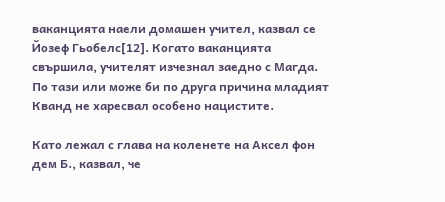ваканцията наели домашен учител, казвал се Йозеф Гьобелс[12]. Когато ваканцията свършила, учителят изчезнал заедно с Магда. По тази или може би по друга причина младият Кванд не харесвал особено нацистите.

Като лежал с глава на коленете на Аксел фон дем Б., казвал, че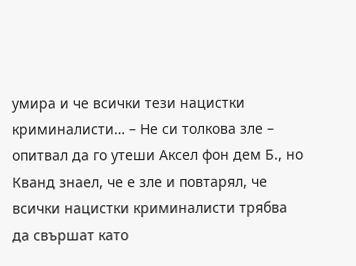умира и че всички тези нацистки криминалисти… – Не си толкова зле – опитвал да го утеши Аксел фон дем Б., но Кванд знаел, че е зле и повтарял, че всички нацистки криминалисти трябва да свършат като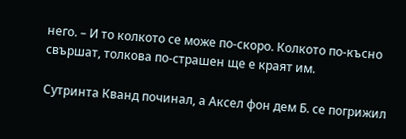него. – И то колкото се може по-скоро. Колкото по-късно свършат, толкова по-страшен ще е краят им.

Сутринта Кванд починал, а Аксел фон дем Б. се погрижил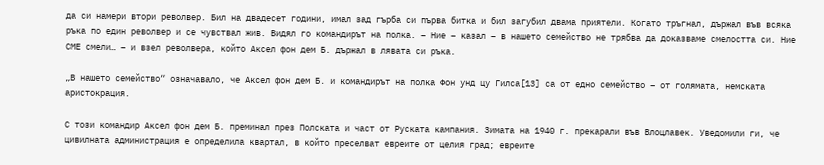да си намери втори револвер. Бил на двадесет години, имал зад гърба си първа битка и бил загубил двама приятели. Когато тръгнал, държал във всяка ръка по един револвер и се чувствал жив. Видял го командирът на полка. – Ние – казал – в нашето семейство не трябва да доказваме смелостта си. Ние СМЕ смели… – и взел револвера, който Аксел фон дем Б. държал в лявата си ръка.

„В нашето семейство“ означавало, че Аксел фон дем Б. и командирът на полка Фон унд цу Гилса[13] са от едно семейство – от голямата, немската аристокрация.

С този командир Аксел фон дем Б. преминал през Полската и част от Руската кампания. Зимата на 1940 г. прекарали във Влоцлавек. Уведомили ги, че цивилната администрация е определила квартал, в който преселват евреите от целия град; евреите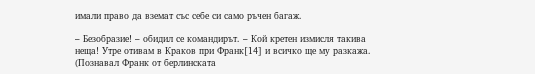имали право да вземат със себе си само ръчен багаж.

– Безобразие! – обидил се командирът. – Кой кретен измисля такива неща! Утре отивам в Краков при Франк[14] и всичко ще му разкажа. (Познавал Франк от берлинската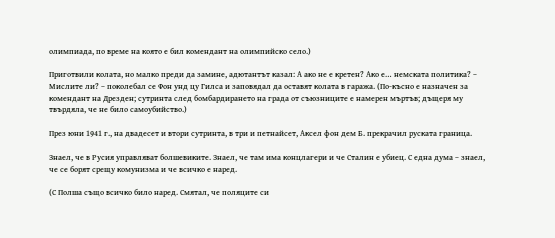олимпиада, по време на която е бил комендант на олимпийско село.)

Приготвили колата, но малко преди да замине, адютантът казал: А ако не е кретен? Ако е… немската политика? – Мислите ли? – поколебал се Фон унд цу Гилса и заповядал да оставят колата в гаража. (По-късно е назначен за комендант на Дрезден; сутринта след бомбардирането на града от съюзниците е намерен мъртъв; дъщеря му твърдяла, че не било самоубийство.)

През юни 1941 г., на двадесет и втори сутринта, в три и петнайсет, Аксел фон дем Б. прекрачил руската граница.

Знаел, че в Русия управляват болшевиките. Знаел, че там има концлагери и че Сталин е убиец. С една дума – знаел, че се борят срещу комунизма и че всичко е наред.

(С Полша също всичко било наред. Смятал, че поляците си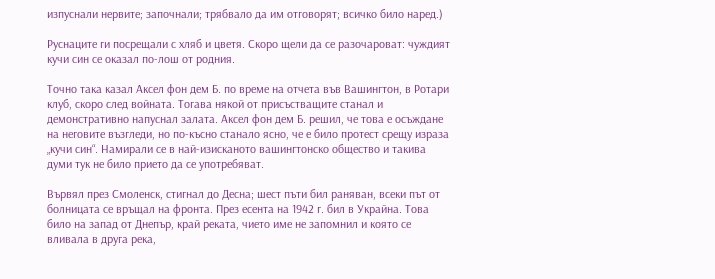изпуснали нервите; започнали; трябвало да им отговорят; всичко било наред.)

Руснаците ги посрещали с хляб и цветя. Скоро щели да се разочароват: чуждият кучи син се оказал по-лош от родния.

Точно така казал Аксел фон дем Б. по време на отчета във Вашингтон, в Ротари клуб, скоро след войната. Тогава някой от присъстващите станал и демонстративно напуснал залата. Аксел фон дем Б. решил, че това е осъждане на неговите възгледи, но по-късно станало ясно, че е било протест срещу израза „кучи син“. Намирали се в най-изисканото вашингтонско общество и такива думи тук не било прието да се употребяват.

Вървял през Смоленск, стигнал до Десна; шест пъти бил раняван, всеки път от болницата се връщал на фронта. През есента на 1942 г. бил в Украйна. Това било на запад от Днепър, край реката, чието име не запомнил и която се вливала в друга река,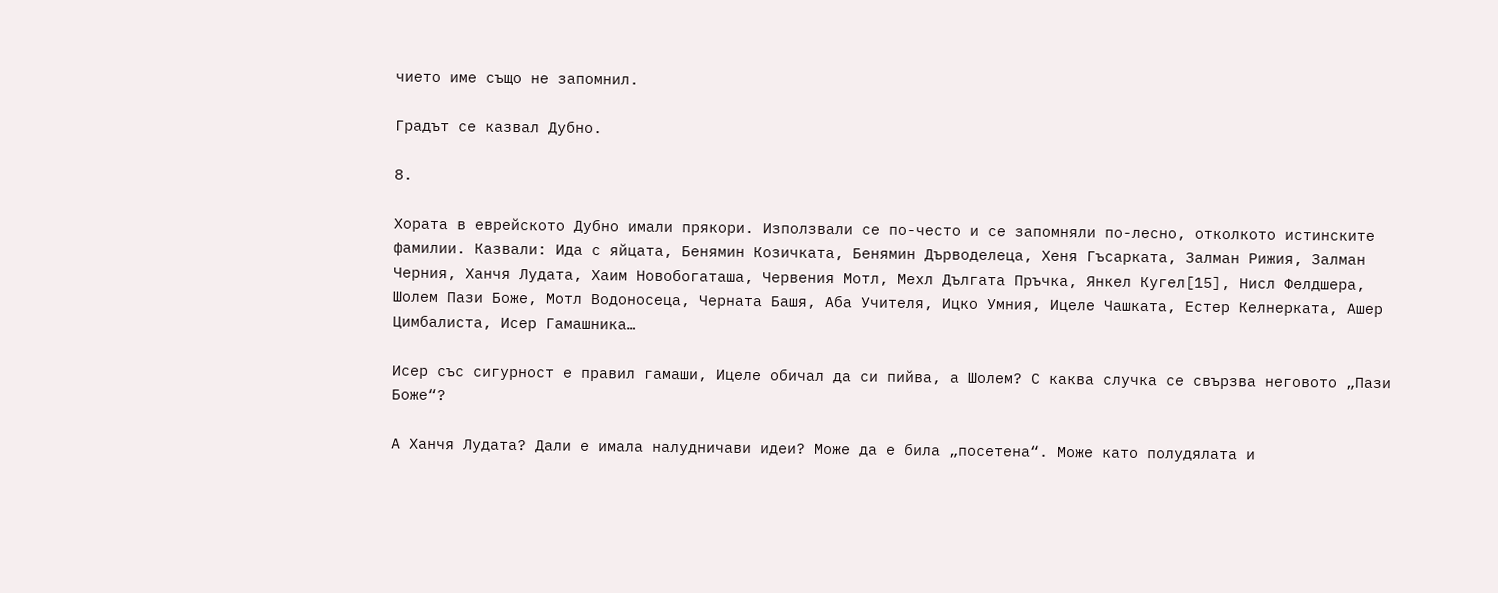чието име също не запомнил.

Градът се казвал Дубно.

8.

Хората в еврейското Дубно имали прякори. Използвали се по-често и се запомняли по-лесно, отколкото истинските фамилии. Казвали: Ида с яйцата, Бенямин Козичката, Бенямин Дърводелеца, Хеня Гъсарката, Залман Рижия, Залман Черния, Ханчя Лудата, Хаим Новобогаташа, Червения Мотл, Мехл Дългата Пръчка, Янкел Кугел[15], Нисл Фелдшера, Шолем Пази Боже, Мотл Водоносеца, Черната Башя, Аба Учителя, Ицко Умния, Ицеле Чашката, Естер Келнерката, Ашер Цимбалиста, Исер Гамашника…

Исер със сигурност е правил гамаши, Ицеле обичал да си пийва, а Шолем? С каква случка се свързва неговото „Пази Боже“?

А Ханчя Лудата? Дали е имала налудничави идеи? Може да е била „посетена“. Може като полудялата и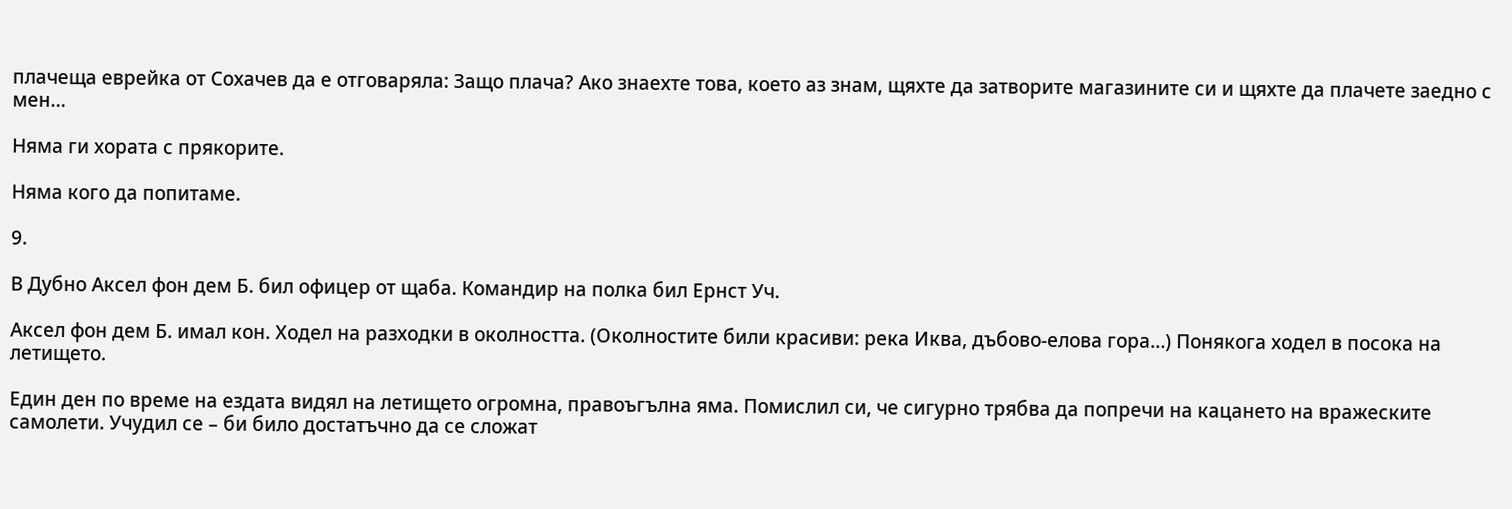плачеща еврейка от Сохачев да е отговаряла: Защо плача? Ако знаехте това, което аз знам, щяхте да затворите магазините си и щяхте да плачете заедно с мен…

Няма ги хората с прякорите.

Няма кого да попитаме.

9.

В Дубно Аксел фон дем Б. бил офицер от щаба. Командир на полка бил Ернст Уч.

Аксел фон дем Б. имал кон. Ходел на разходки в околността. (Околностите били красиви: река Иква, дъбово-елова гора…) Понякога ходел в посока на летището.

Един ден по време на ездата видял на летището огромна, правоъгълна яма. Помислил си, че сигурно трябва да попречи на кацането на вражеските самолети. Учудил се – би било достатъчно да се сложат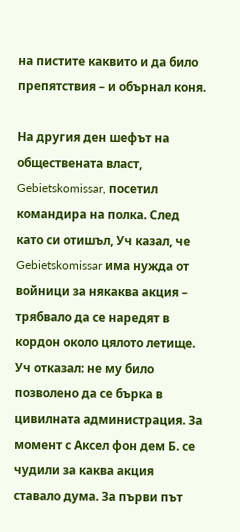на пистите каквито и да било препятствия – и обърнал коня.

На другия ден шефът на обществената власт, Gebietskomissar, посетил командира на полка. След като си отишъл, Уч казал, че Gebietskomissar има нужда от войници за някаква акция – трябвало да се наредят в кордон около цялото летище. Уч отказал: не му било позволено да се бърка в цивилната администрация. За момент с Аксел фон дем Б. се чудили за каква акция ставало дума. За първи път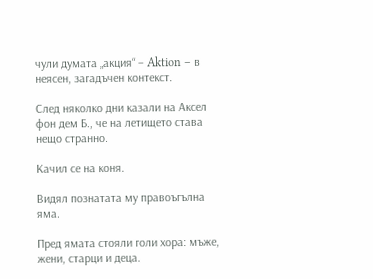чули думата „акция“ – Aktion – в неясен, загадъчен контекст.

След няколко дни казали на Аксел фон дем Б., че на летището става нещо странно.

Качил се на коня.

Видял познатата му правоъгълна яма.

Пред ямата стояли голи хора: мъже, жени, старци и деца.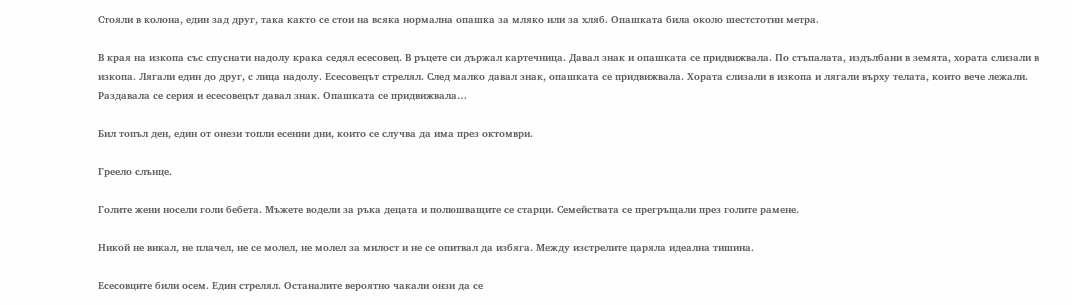Стояли в колона, един зад друг, така както се стои на всяка нормална опашка за мляко или за хляб. Опашката била около шестстотин метра.

В края на изкопа със спуснати надолу крака седял есесовец. В ръцете си държал картечница. Давал знак и опашката се придвижвала. По стъпалата, издълбани в земята, хората слизали в изкопа. Лягали един до друг, с лица надолу. Есесовецът стрелял. След малко давал знак, опашката се придвижвала. Хората слизали в изкопа и лягали върху телата, които вече лежали. Раздавала се серия и есесовецът давал знак. Опашката се придвижвала…

Бил топъл ден, един от онези топли есенни дни, които се случва да има през октомври.

Греело слънце.

Голите жени носели голи бебета. Мъжете водели за ръка децата и полюшващите се старци. Семействата се прегръщали през голите рамене.

Никой не викал, не плачел, не се молел, не молел за милост и не се опитвал да избяга. Между изстрелите царяла идеална тишина.

Есесовците били осем. Един стрелял. Останалите вероятно чакали онзи да се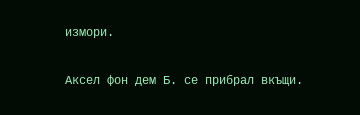измори.

Аксел фон дем Б. се прибрал вкъщи.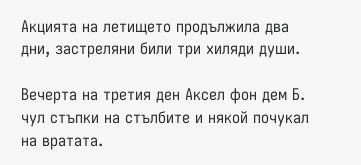Акцията на летището продължила два дни, застреляни били три хиляди души.

Вечерта на третия ден Аксел фон дем Б. чул стъпки на стълбите и някой почукал на вратата.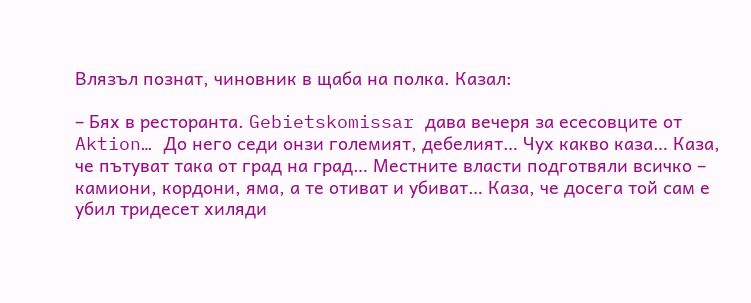Влязъл познат, чиновник в щаба на полка. Казал:

– Бях в ресторанта. Gebietskomissar дава вечеря за есесовците от Aktion… До него седи онзи големият, дебелият… Чух какво каза… Каза, че пътуват така от град на град… Местните власти подготвяли всичко – камиони, кордони, яма, а те отиват и убиват… Каза, че досега той сам е убил тридесет хиляди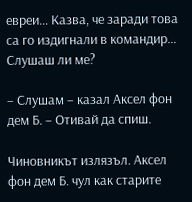евреи… Казва, че заради това са го издигнали в командир… Слушаш ли ме?

– Слушам – казал Аксел фон дем Б. – Отивай да спиш.

Чиновникът излязъл. Аксел фон дем Б. чул как старите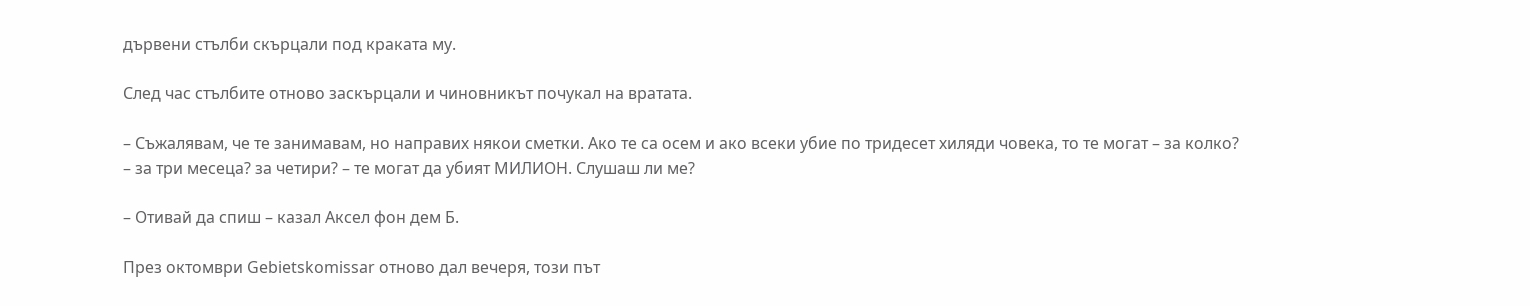дървени стълби скърцали под краката му.

След час стълбите отново заскърцали и чиновникът почукал на вратата.

– Съжалявам, че те занимавам, но направих някои сметки. Ако те са осем и ако всеки убие по тридесет хиляди човека, то те могат – за колко? – за три месеца? за четири? – те могат да убият МИЛИОН. Слушаш ли ме?

– Отивай да спиш – казал Аксел фон дем Б.

През октомври Gebietskomissar отново дал вечеря, този път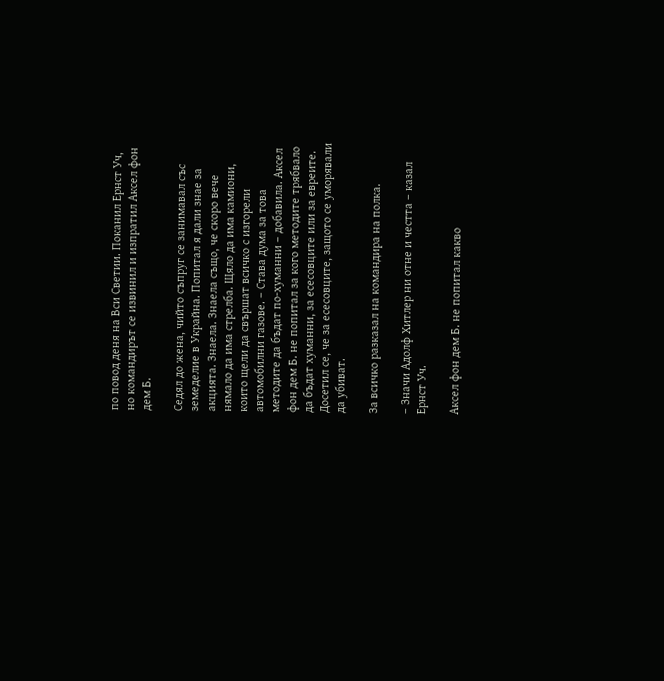по повод деня на Вси Светии. Поканил Ернст Уч, но командирът се извинил и изпратил Аксел фон дем Б.

Седял до жена, чийто съпруг се занимавал със земеделие в Украйна. Попитал я дали знае за акцията. Знаела. Знаела също, че скоро вече нямало да има стрелба. Щяло да има камиони, които щели да свършат всичко с изгорели автомобилни газове. – Става дума за това методите да бъдат по-хуманни – добавила. Аксел фон дем Б. не попитал за кого методите трябвало да бъдат хуманни, за есесовците или за евреите. Досетил се, че за есесовците, защото се уморявали да убиват.

За всичко разказал на командира на полка.

– Значи Адолф Хитлер ни отне и честта – казал Ернст Уч.

Аксел фон дем Б. не попитал какво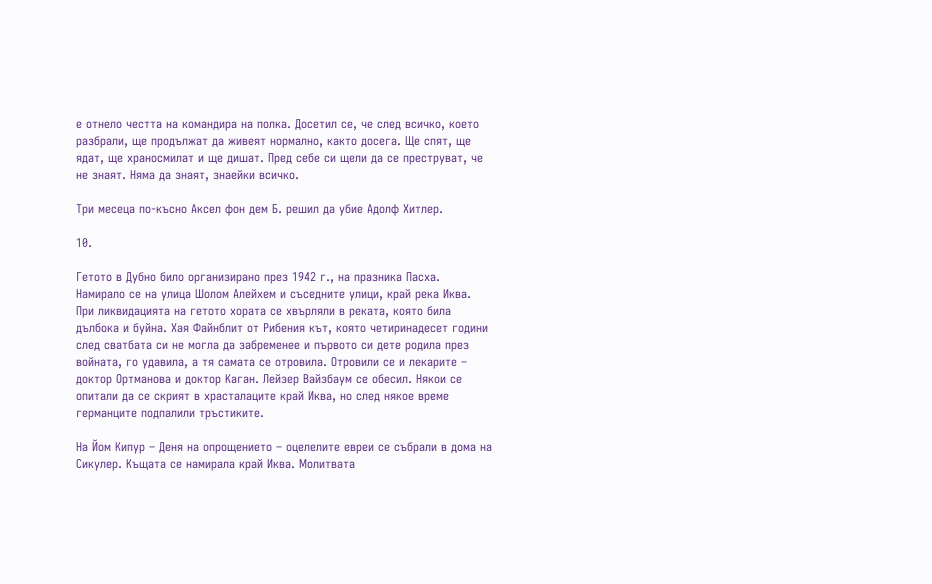е отнело честта на командира на полка. Досетил се, че след всичко, което разбрали, ще продължат да живеят нормално, както досега. Ще спят, ще ядат, ще храносмилат и ще дишат. Пред себе си щели да се преструват, че не знаят. Няма да знаят, знаейки всичко.

Три месеца по-късно Аксел фон дем Б. решил да убие Адолф Хитлер.

10.

Гетото в Дубно било организирано през 1942 г., на празника Пасха. Намирало се на улица Шолом Алейхем и съседните улици, край река Иква. При ликвидацията на гетото хората се хвърляли в реката, която била дълбока и буйна. Хая Файнблит от Рибения кът, която четиринадесет години след сватбата си не могла да забременее и първото си дете родила през войната, го удавила, а тя самата се отровила. Отровили се и лекарите – доктор Ортманова и доктор Каган. Лейзер Вайзбаум се обесил. Някои се опитали да се скрият в храсталаците край Иква, но след някое време германците подпалили тръстиките.

На Йом Кипур – Деня на опрощението – оцелелите евреи се събрали в дома на Сикулер. Къщата се намирала край Иква. Молитвата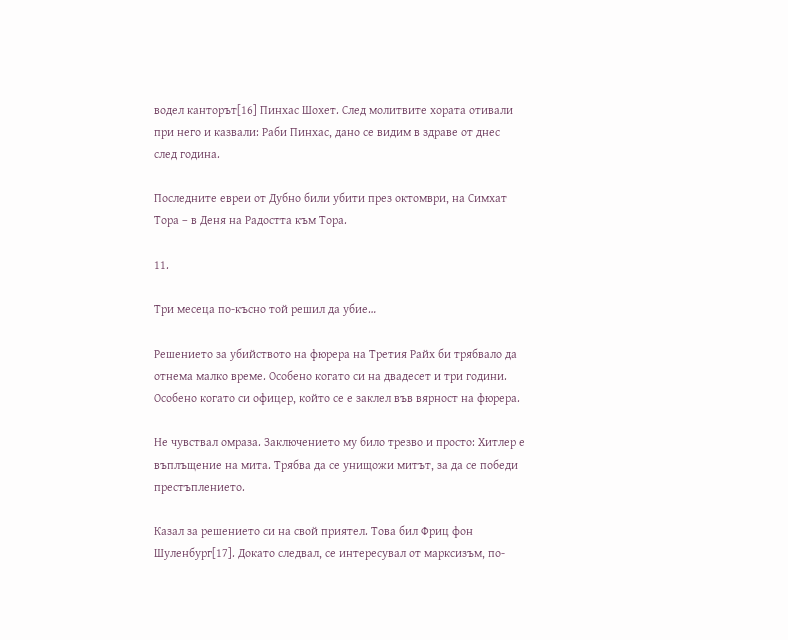водел канторът[16] Пинхас Шохет. След молитвите хората отивали при него и казвали: Раби Пинхас, дано се видим в здраве от днес след година.

Последните евреи от Дубно били убити през октомври, на Симхат Тора – в Деня на Радостта към Тора.

11.

Три месеца по-късно той решил да убие…

Решението за убийството на фюрера на Третия Райх би трябвало да отнема малко време. Особено когато си на двадесет и три години. Особено когато си офицер, който се е заклел във вярност на фюрера.

Не чувствал омраза. Заключението му било трезво и просто: Хитлер е въплъщение на мита. Трябва да се унищожи митът, за да се победи престъплението.

Казал за решението си на свой приятел. Това бил Фриц фон Шуленбург[17]. Докато следвал, се интересувал от марксизъм, по-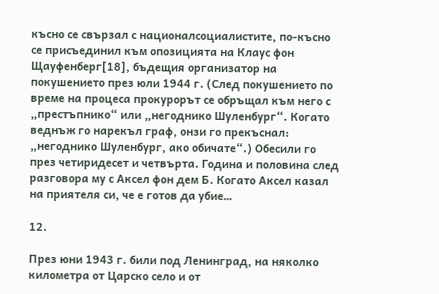късно се свързал с националсоциалистите, по-късно се присъединил към опозицията на Клаус фон Щауфенберг[18], бъдещия организатор на покушението през юли 1944 г. (След покушението по време на процеса прокурорът се обръщал към него с „престъпнико“ или „негоднико Шуленбург“. Когато веднъж го нарекъл граф, онзи го прекъснал: „негоднико Шуленбург, ако обичате“.) Обесили го през четиридесет и четвърта. Година и половина след разговора му с Аксел фон дем Б. Когато Аксел казал на приятеля си, че е готов да убие…

12.

През юни 1943 г. били под Ленинград, на няколко километра от Царско село и от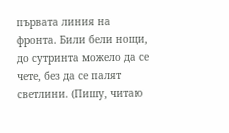първата линия на фронта. Били бели нощи, до сутринта можело да се чете, без да се палят светлини. (Пишу, читаю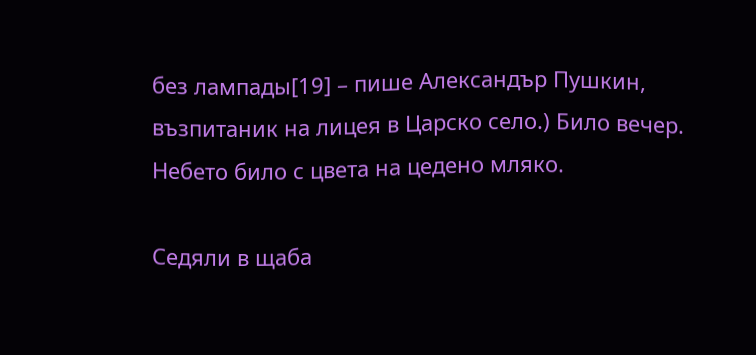без лампады[19] – пише Александър Пушкин, възпитаник на лицея в Царско село.) Било вечер. Небето било с цвета на цедено мляко.

Седяли в щаба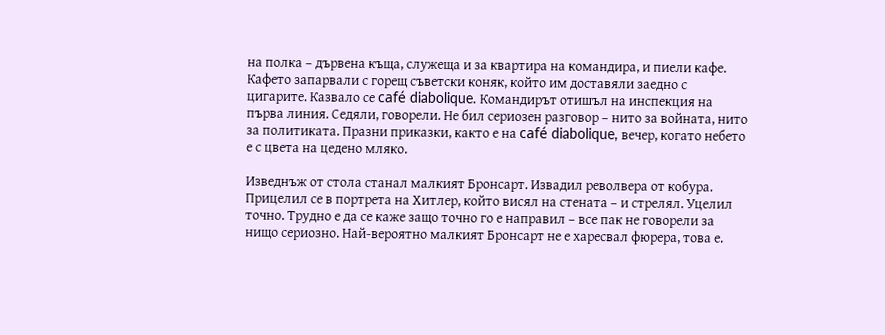на полка – дървена къща, служеща и за квартира на командира, и пиели кафе. Кафето запарвали с горещ съветски коняк, който им доставяли заедно с цигарите. Казвало се café diabolique. Командирът отишъл на инспекция на първа линия. Седяли, говорели. Не бил сериозен разговор – нито за войната, нито за политиката. Празни приказки, както е на café diabolique, вечер, когато небето е с цвета на цедено мляко.

Изведнъж от стола станал малкият Бронсарт. Извадил револвера от кобура. Прицелил се в портрета на Хитлер, който висял на стената – и стрелял. Уцелил точно. Трудно е да се каже защо точно го е направил – все пак не говорели за нищо сериозно. Най-вероятно малкият Бронсарт не е харесвал фюрера, това е.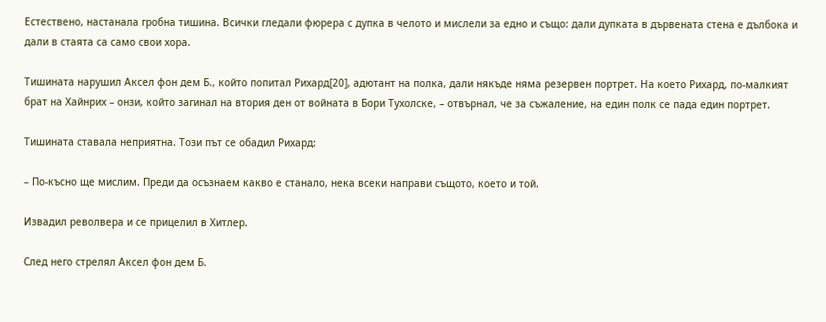Естествено, настанала гробна тишина. Всички гледали фюрера с дупка в челото и мислели за едно и също: дали дупката в дървената стена е дълбока и дали в стаята са само свои хора.

Тишината нарушил Аксел фон дем Б., който попитал Рихард[20], адютант на полка, дали някъде няма резервен портрет. На което Рихард, по-малкият брат на Хайнрих – онзи, който загинал на втория ден от войната в Бори Тухолске, – отвърнал, че за съжаление, на един полк се пада един портрет.

Тишината ставала неприятна. Този път се обадил Рихард:

– По-късно ще мислим. Преди да осъзнаем какво е станало, нека всеки направи същото, което и той.

Извадил револвера и се прицелил в Хитлер.

След него стрелял Аксел фон дем Б.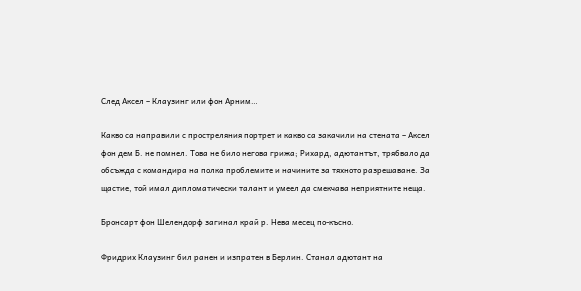След Аксел – Клаузинг или фон Арним…

Какво са направили с простреляния портрет и какво са закачили на стената – Аксел фон дем Б. не помнел. Това не било негова грижа; Рихард, адютантът, трябвало да обсъжда с командира на полка проблемите и начините за тяхното разрешаване. За щастие, той имал дипломатически талант и умеел да смекчава неприятните неща.

Бронсарт фон Шелендорф загинал край р. Нева месец по-късно.

Фридрих Клаузинг бил ранен и изпратен в Берлин. Станал адютант на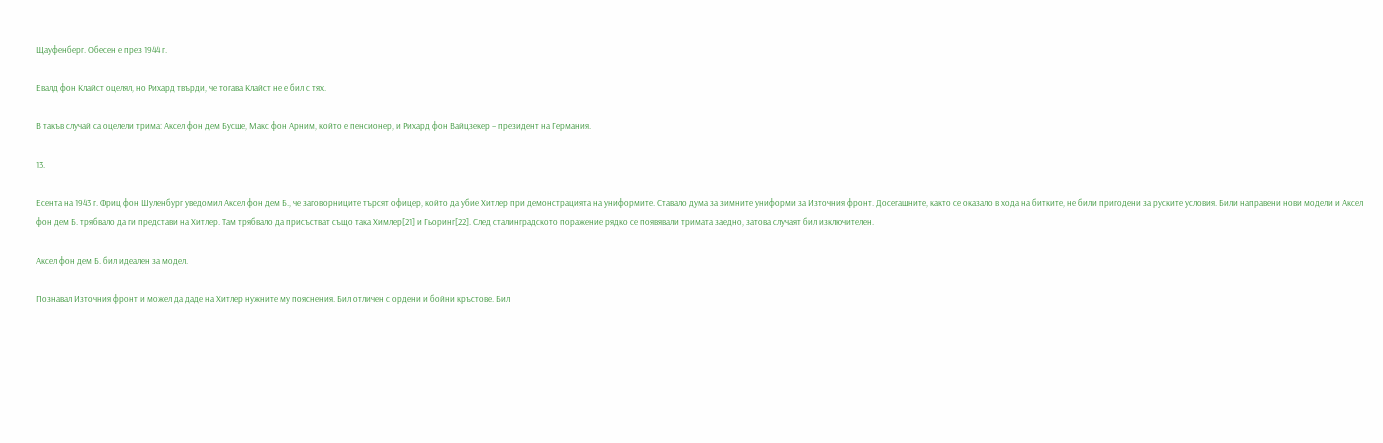Щауфенберг. Обесен е през 1944 г.

Евалд фон Клайст оцелял, но Рихард твърди, че тогава Клайст не е бил с тях.

В такъв случай са оцелели трима: Аксел фон дем Бусше, Макс фон Арним, който е пенсионер, и Рихард фон Вайцзекер – президент на Германия.

13.

Есента на 1943 г. Фриц фон Шуленбург уведомил Аксел фон дем Б., че заговорниците търсят офицер, който да убие Хитлер при демонстрацията на униформите. Ставало дума за зимните униформи за Източния фронт. Досегашните, както се оказало в хода на битките, не били пригодени за руските условия. Били направени нови модели и Аксел фон дем Б. трябвало да ги представи на Хитлер. Там трябвало да присъстват също така Химлер[21] и Гьоринг[22]. След сталинградското поражение рядко се появявали тримата заедно, затова случаят бил изключителен.

Аксел фон дем Б. бил идеален за модел.

Познавал Източния фронт и можел да даде на Хитлер нужните му пояснения. Бил отличен с ордени и бойни кръстове. Бил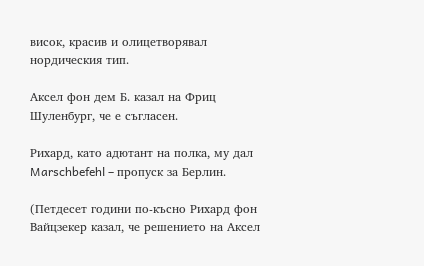висок, красив и олицетворявал нордическия тип.

Аксел фон дем Б. казал на Фриц Шуленбург, че е съгласен.

Рихард, като адютант на полка, му дал Marschbefehl – пропуск за Берлин.

(Петдесет години по-късно Рихард фон Вайцзекер казал, че решението на Аксел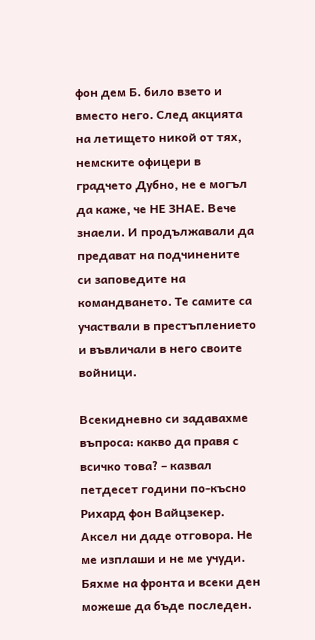фон дем Б. било взето и вместо него. След акцията на летището никой от тях, немските офицери в градчето Дубно, не е могъл да каже, че НЕ ЗНАЕ. Вече знаели. И продължавали да предават на подчинените си заповедите на командването. Те самите са участвали в престъплението и въвличали в него своите войници.

Всекидневно си задавахме въпроса: какво да правя с всичко това? – казвал петдесет години по-късно Рихард фон Вайцзекер. Аксел ни даде отговора. Не ме изплаши и не ме учуди. Бяхме на фронта и всеки ден можеше да бъде последен.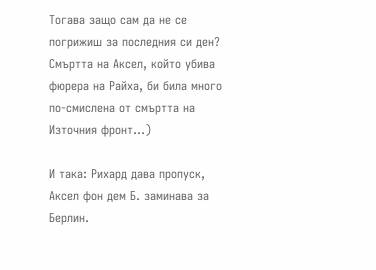Тогава защо сам да не се погрижиш за последния си ден? Смъртта на Аксел, който убива фюрера на Райха, би била много по-смислена от смъртта на Източния фронт…)

И така: Рихард дава пропуск, Аксел фон дем Б. заминава за Берлин.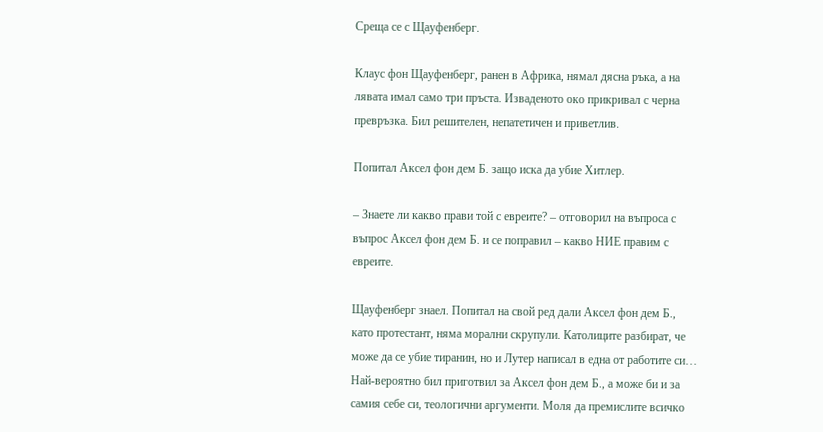Среща се с Щауфенберг.

Клаус фон Щауфенберг, ранен в Африка, нямал дясна ръка, а на лявата имал само три пръста. Изваденото око прикривал с черна превръзка. Бил решителен, непатетичен и приветлив.

Попитал Аксел фон дем Б. защо иска да убие Хитлер.

– Знаете ли какво прави той с евреите? – отговорил на въпроса с въпрос Аксел фон дем Б. и се поправил – какво НИЕ правим с евреите.

Щауфенберг знаел. Попитал на свой ред дали Аксел фон дем Б., като протестант, няма морални скрупули. Католиците разбират, че може да се убие тиранин, но и Лутер написал в една от работите си… Най-вероятно бил приготвил за Аксел фон дем Б., а може би и за самия себе си, теологични аргументи. Моля да премислите всичко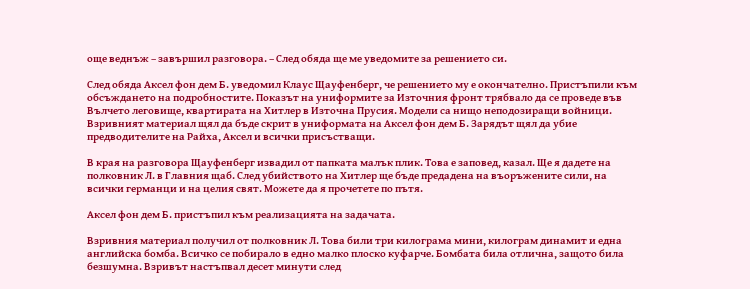още веднъж – завършил разговора. – След обяда ще ме уведомите за решението си.

След обяда Аксел фон дем Б. уведомил Клаус Щауфенберг, че решението му е окончателно. Пристъпили към обсъждането на подробностите. Показът на униформите за Източния фронт трябвало да се проведе във Вълчето леговище, квартирата на Хитлер в Източна Прусия. Модели са нищо неподозиращи войници. Взривният материал щял да бъде скрит в униформата на Аксел фон дем Б. Зарядът щял да убие предводителите на Райха, Аксел и всички присъстващи.

В края на разговора Щауфенберг извадил от папката малък плик. Това е заповед, казал. Ще я дадете на полковник Л. в Главния щаб. След убийството на Хитлер ще бъде предадена на въоръжените сили, на всички германци и на целия свят. Можете да я прочетете по пътя.

Аксел фон дем Б. пристъпил към реализацията на задачата.

Взривния материал получил от полковник Л. Това били три килограма мини, килограм динамит и една английска бомба. Всичко се побирало в едно малко плоско куфарче. Бомбата била отлична, защото била безшумна. Взривът настъпвал десет минути след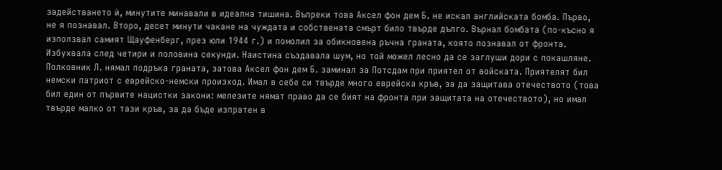задействането ѝ, минутите минавали в идеална тишина. Въпреки това Аксел фон дем Б. не искал английската бомба. Първо, не я познавал. Второ, десет минути чакане на чуждата и собствената смърт било твърде дълго. Върнал бомбата (по-късно я използвал самият Щауфенберг, през юли 1944 г.) и помолил за обикновена ръчна граната, която познавал от фронта. Избухвала след четири и половина секунди. Наистина създавала шум, но той можел лесно да се заглуши дори с покашляне. Полковник Л. нямал подръка граната, затова Аксел фон дем Б. заминал за Потсдам при приятел от войската. Приятелят бил немски патриот с еврейско-немски произход. Имал в себе си твърде много еврейска кръв, за да защитава отечеството (това бил един от първите нацистки закони: мелезите нямат право да се бият на фронта при защитата на отечеството), но имал твърде малко от тази кръв, за да бъде изпратен в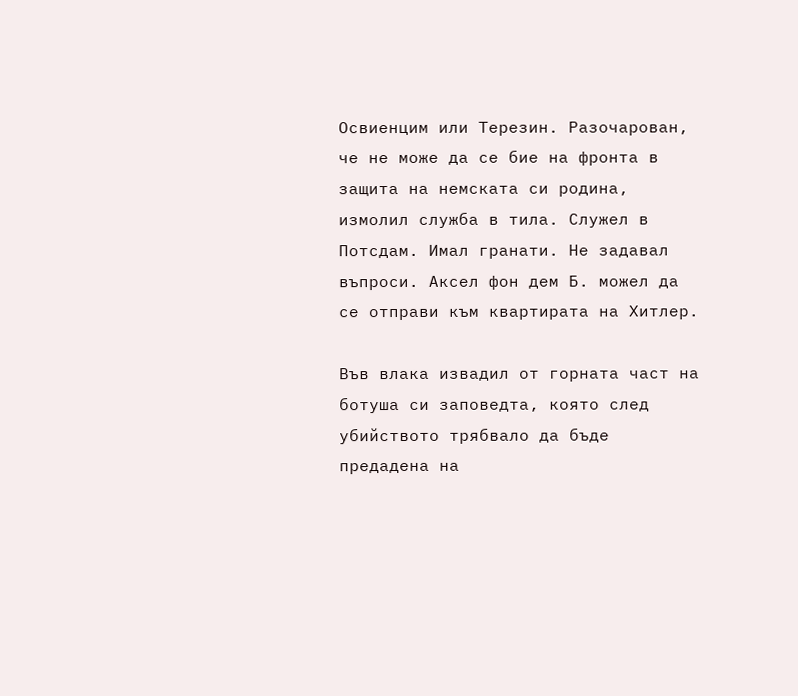Освиенцим или Терезин. Разочарован, че не може да се бие на фронта в защита на немската си родина, измолил служба в тила. Служел в Потсдам. Имал гранати. Не задавал въпроси. Аксел фон дем Б. можел да се отправи към квартирата на Хитлер.

Във влака извадил от горната част на ботуша си заповедта, която след убийството трябвало да бъде предадена на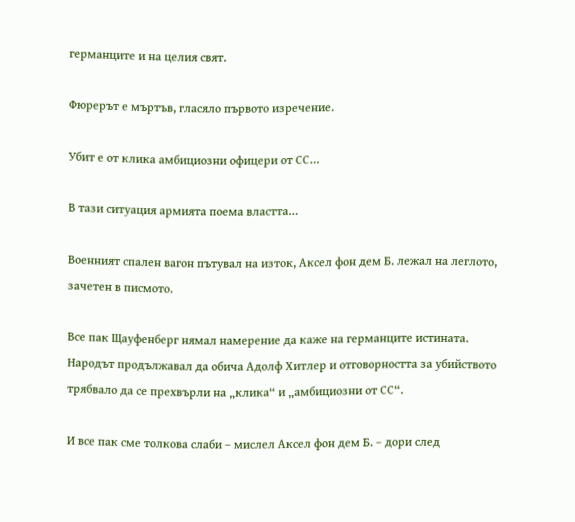германците и на целия свят.

Фюрерът е мъртъв, гласяло първото изречение.

Убит е от клика амбициозни офицери от СС…

В тази ситуация армията поема властта…

Военният спален вагон пътувал на изток, Аксел фон дем Б. лежал на леглото, зачетен в писмото.

Все пак Щауфенберг нямал намерение да каже на германците истината. Народът продължавал да обича Адолф Хитлер и отговорността за убийството трябвало да се прехвърли на „клика“ и „амбициозни от СС“.

И все пак сме толкова слаби – мислел Аксел фон дем Б. – дори след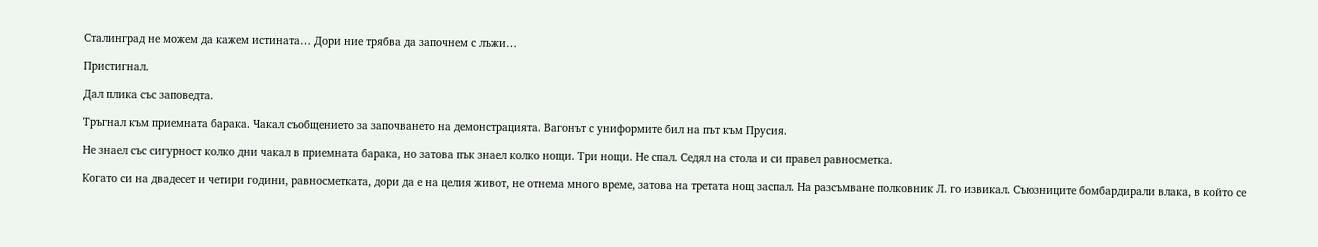Сталинград не можем да кажем истината… Дори ние трябва да започнем с лъжи…

Пристигнал.

Дал плика със заповедта.

Тръгнал към приемната барака. Чакал съобщението за започването на демонстрацията. Вагонът с униформите бил на път към Прусия.

Не знаел със сигурност колко дни чакал в приемната барака, но затова пък знаел колко нощи. Три нощи. Не спал. Седял на стола и си правел равносметка.

Когато си на двадесет и четири години, равносметката, дори да е на целия живот, не отнема много време, затова на третата нощ заспал. На разсъмване полковник Л. го извикал. Съюзниците бомбардирали влака, в който се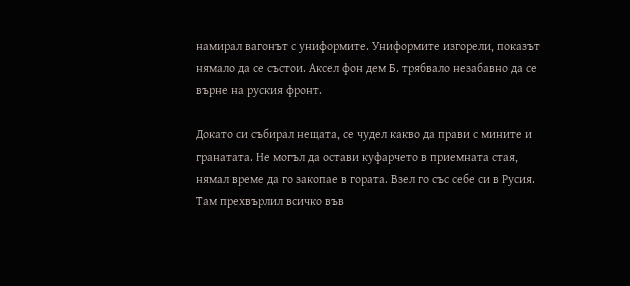намирал вагонът с униформите. Униформите изгорели, показът нямало да се състои. Аксел фон дем Б. трябвало незабавно да се върне на руския фронт.

Докато си събирал нещата, се чудел какво да прави с мините и гранатата. Не могъл да остави куфарчето в приемната стая, нямал време да го закопае в гората. Взел го със себе си в Русия. Там прехвърлил всичко във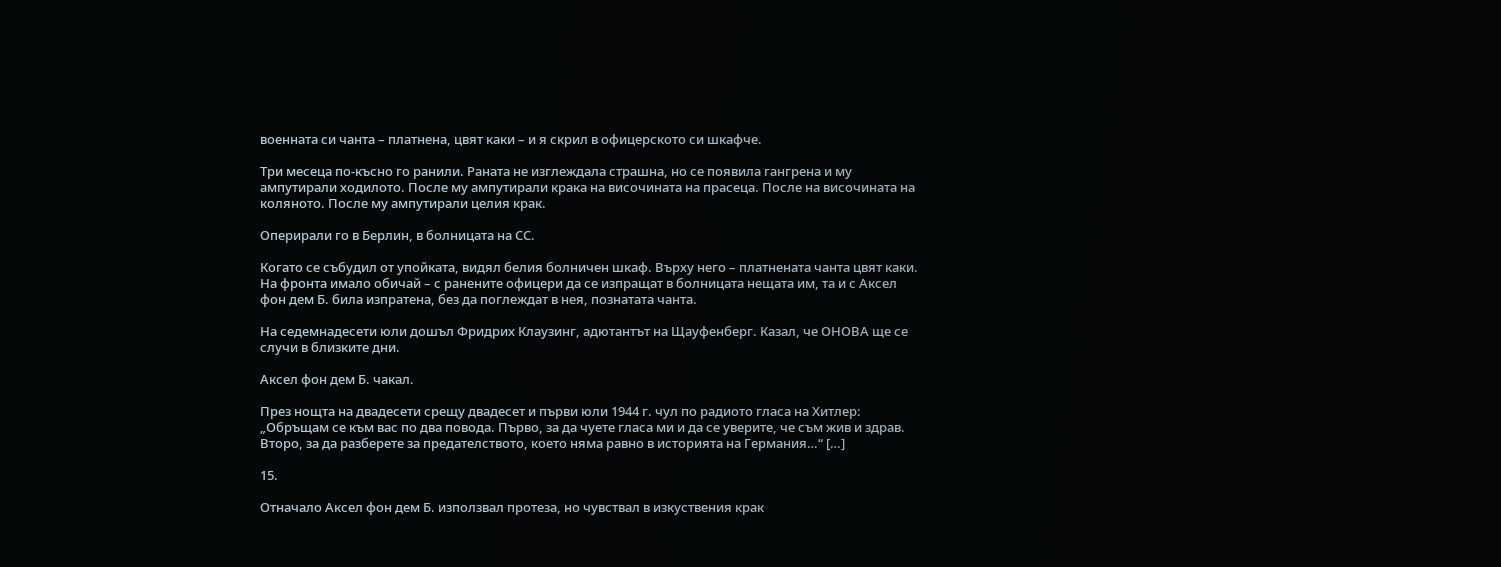военната си чанта – платнена, цвят каки – и я скрил в офицерското си шкафче.

Три месеца по-късно го ранили. Раната не изглеждала страшна, но се появила гангрена и му ампутирали ходилото. После му ампутирали крака на височината на прасеца. После на височината на коляното. После му ампутирали целия крак.

Оперирали го в Берлин, в болницата на СС.

Когато се събудил от упойката, видял белия болничен шкаф. Върху него – платнената чанта цвят каки. На фронта имало обичай – с ранените офицери да се изпращат в болницата нещата им, та и с Аксел фон дем Б. била изпратена, без да поглеждат в нея, познатата чанта.

На седемнадесети юли дошъл Фридрих Клаузинг, адютантът на Щауфенберг. Казал, че ОНОВА ще се случи в близките дни.

Аксел фон дем Б. чакал.

През нощта на двадесети срещу двадесет и първи юли 1944 г. чул по радиото гласа на Хитлер: „Обръщам се към вас по два повода. Първо, за да чуете гласа ми и да се уверите, че съм жив и здрав. Второ, за да разберете за предателството, което няма равно в историята на Германия…“ […]

15.

Отначало Аксел фон дем Б. използвал протеза, но чувствал в изкуствения крак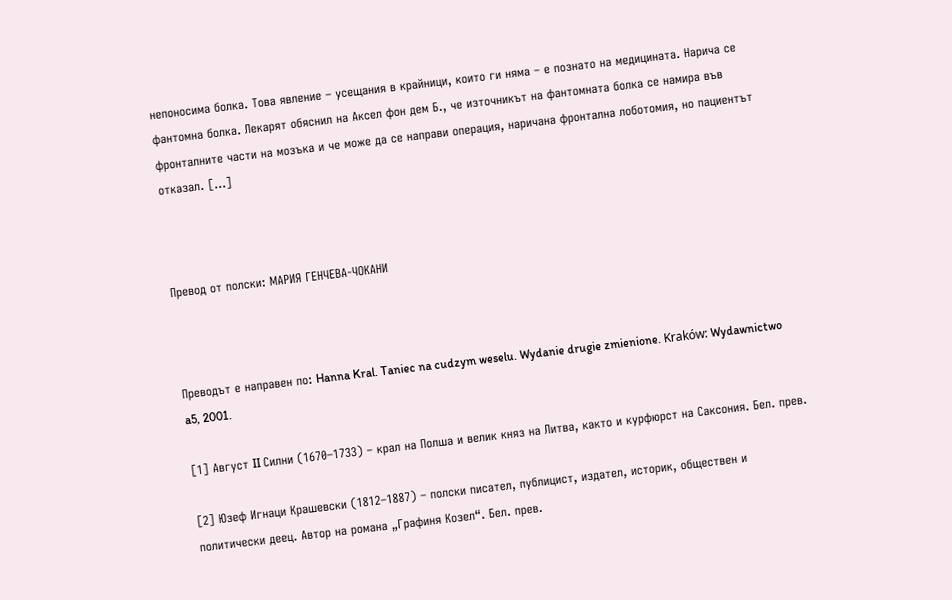непоносима болка. Това явление – усещания в крайници, които ги няма – е познато на медицината. Нарича се фантомна болка. Лекарят обяснил на Аксел фон дем Б., че източникът на фантомната болка се намира във фронталните части на мозъка и че може да се направи операция, наричана фронтална лоботомия, но пациентът отказал. […]



Превод от полски: МАРИЯ ГЕНЧЕВА-ЧОКАНИ



Преводът е направен по: Hanna Kral. Taniec na cudzym weselu. Wydanie drugie zmienione. Kraków: Wydawnictwo a5, 2001.

[1] Август II Силни (1670–1733) – крал на Полша и велик княз на Литва, както и курфюрст на Саксония. Бел. прев.

[2] Юзеф Игнаци Крашевски (1812–1887) – полски писател, публицист, издател, историк, обществен и политически деец. Автор на романа „Графиня Козел“. Бел. прев.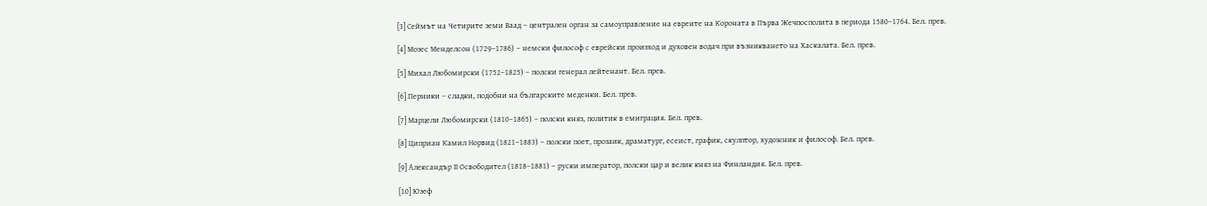[3] Сеймът на Четирите земи Ваад – централен орган за самоуправление на евреите на Короната в Първа Жечпосполита в периода 1580–1764. Бел. прев.

[4] Мозес Менделсон (1729–1786) – немски философ с еврейски произход и духовен водач при възникването на Хаскалата. Бел. прев.

[5] Михал Любомирски (1752–1825) – полски генерал лейтенант. Бел. прев.

[6] Перники – сладки, подобни на българските меденки. Бел. прев.

[7] Марцели Любомирски (1810–1865) – полски княз, политик в емиграция. Бел. прев.

[8] Циприан Камил Норвид (1821–1883) – полски поет, прозаик, драматург, есеист, график, скулптор, художник и философ. Бел. прев.

[9] Александър ІІ Освободител (1818–1881) – руски император, полски цар и велик княз на Финландия. Бел. прев.

[10] Юзеф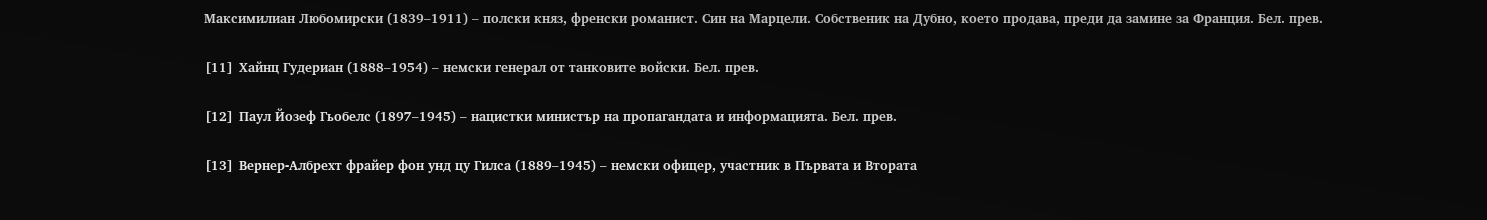Максимилиан Любомирски (1839–1911) – полски княз, френски романист. Син на Марцели. Собственик на Дубно, което продава, преди да замине за Франция. Бел. прев.

[11] Хайнц Гудериан (1888–1954) – немски генерал от танковите войски. Бел. прев.

[12] Паул Йозеф Гьобелс (1897–1945) – нацистки министър на пропагандата и информацията. Бел. прев.

[13] Вернер-Албрехт фрайер фон унд цу Гилса (1889–1945) – немски офицер, участник в Първата и Втората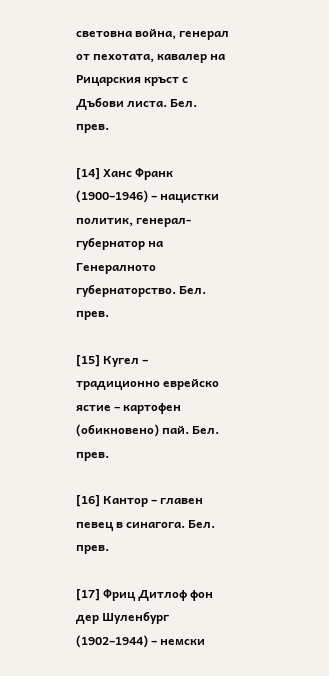световна война, генерал от пехотата, кавалер на Рицарския кръст с Дъбови листа. Бел. прев.

[14] Ханс Франк (1900–1946) – нацистки политик, генерал-губернатор на Генералното губернаторство. Бел. прев.

[15] Кугел – традиционно еврейско ястие – картофен (обикновено) пай. Бел. прев.

[16] Кантор – главен певец в синагога. Бел. прев.

[17] Фриц Дитлоф фон дер Шуленбург (1902–1944) – немски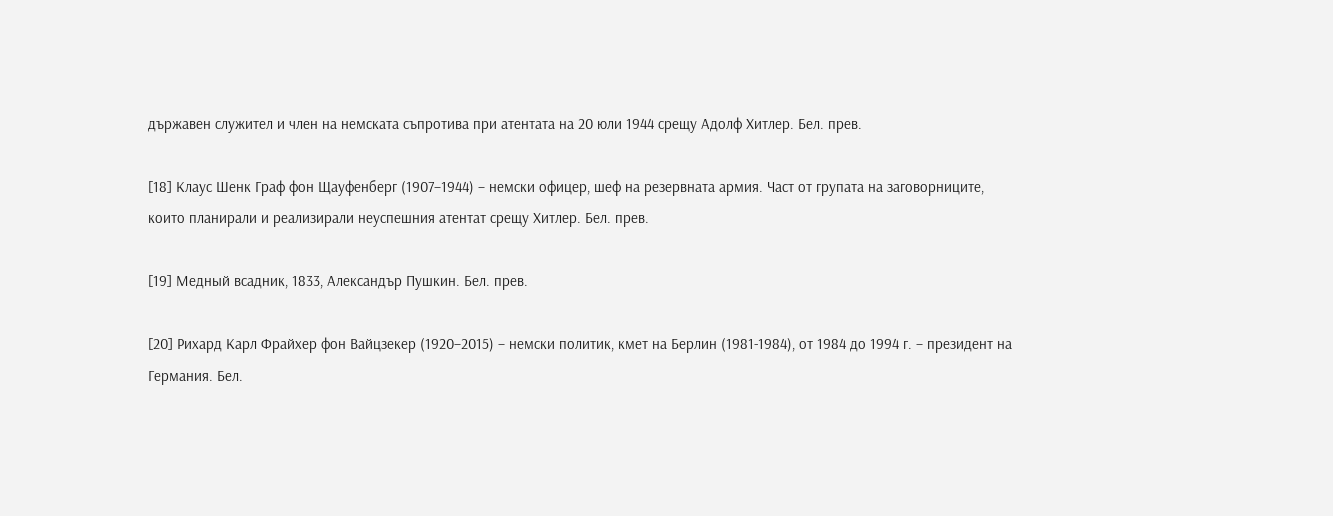държавен служител и член на немската съпротива при атентата на 20 юли 1944 срещу Адолф Хитлер. Бел. прев.

[18] Клаус Шенк Граф фон Щауфенберг (1907–1944) – немски офицер, шеф на резервната армия. Част от групата на заговорниците, които планирали и реализирали неуспешния атентат срещу Хитлер. Бел. прев.

[19] Медный всадник, 1833, Александър Пушкин. Бел. прев.

[20] Рихард Карл Фрайхер фон Вайцзекер (1920–2015) – немски политик, кмет на Берлин (1981-1984), от 1984 до 1994 г. – президент на Германия. Бел.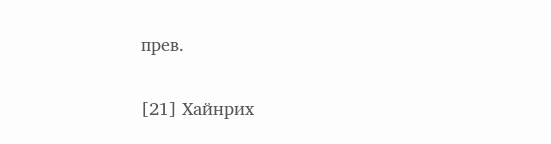прев.

[21] Хайнрих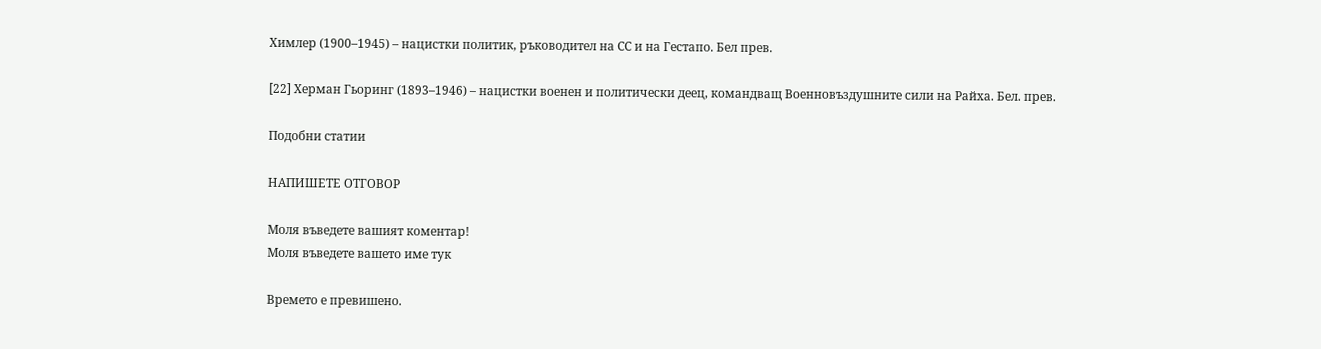Химлер (1900–1945) – нацистки политик, ръководител на СС и на Гестапо. Бел прев.

[22] Херман Гьоринг (1893–1946) – нацистки военен и политически деец, командващ Военновъздушните сили на Райха. Бел. прев.

Подобни статии

НАПИШЕТЕ ОТГОВОР

Моля въведете вашият коментар!
Моля въведете вашето име тук

Времето е превишено.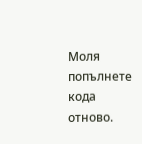Моля попълнете кода отново.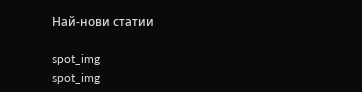Най-нови статии

spot_img
spot_img